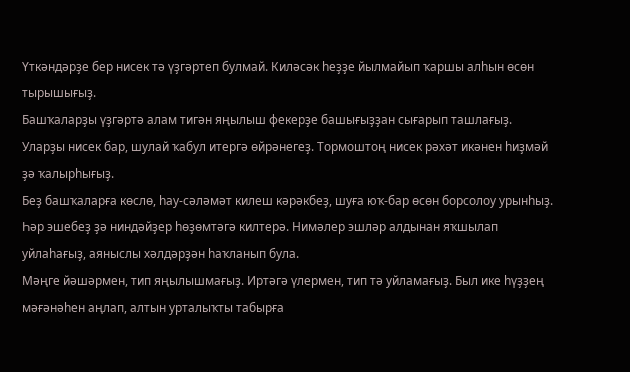Үткәндәрҙе бер нисек тә үҙгәртеп булмай. Киләсәк һеҙҙе йылмайып ҡаршы алһын өсөн тырышығыҙ.
Башҡаларҙы үҙгәртә алам тигән яңылыш фекерҙе башығыҙҙан сығарып ташлағыҙ. Уларҙы нисек бар, шулай ҡабул итергә өйрәнегеҙ. Тормоштоң нисек рәхәт икәнен һиҙмәй ҙә ҡалырһығыҙ.
Беҙ башҡаларға көслө, һау-сәләмәт килеш кәрәкбеҙ, шуға юҡ-бар өсөн борсолоу урынһыҙ.
Һәр эшебеҙ ҙә ниндәйҙер һөҙөмтәгә килтерә. Нимәлер эшләр алдынан яҡшылап уйлаһағыҙ, аяныслы хәлдәрҙән һаҡланып була.
Мәңге йәшәрмен, тип яңылышмағыҙ. Иртәгә үлермен, тип тә уйламағыҙ. Был ике һүҙҙең мәғәнәһен аңлап, алтын урталыҡты табырға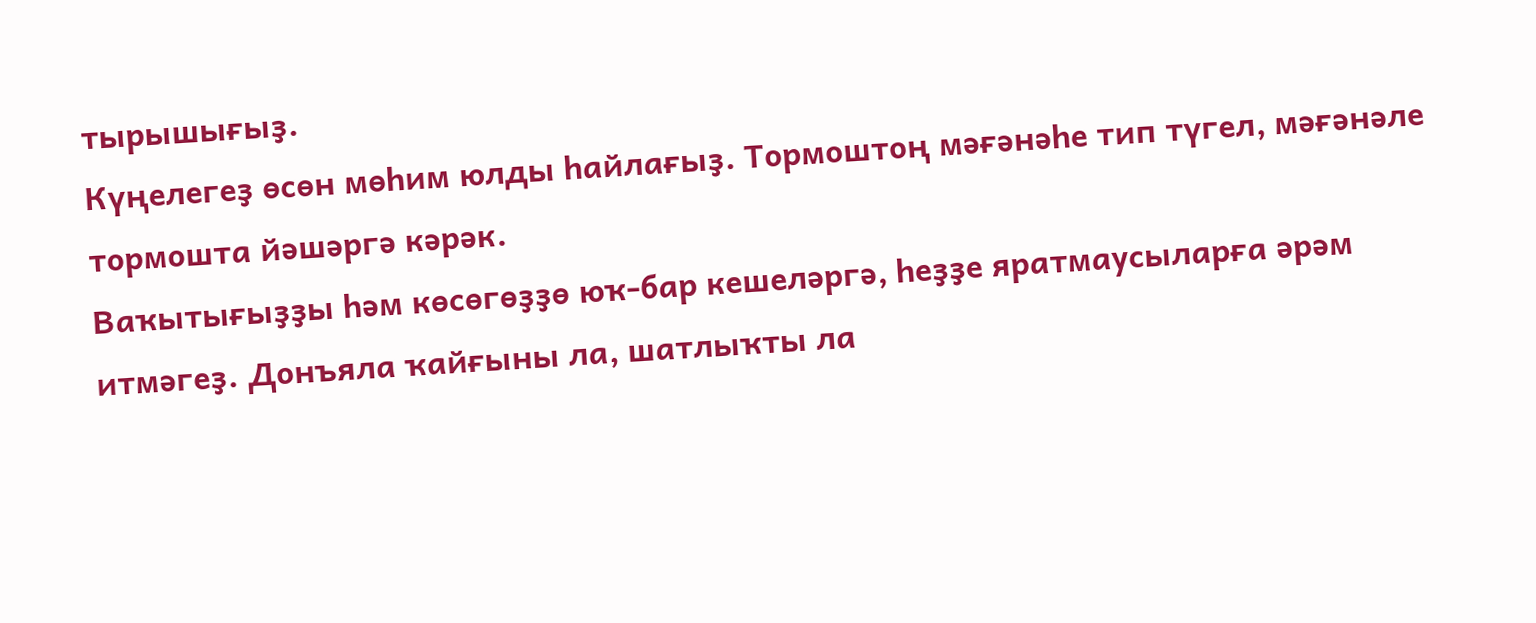тырышығыҙ.
Күңелегеҙ өсөн мөһим юлды һайлағыҙ. Тормоштоң мәғәнәһе тип түгел, мәғәнәле тормошта йәшәргә кәрәк.
Ваҡытығыҙҙы һәм көсөгөҙҙө юҡ-бар кешеләргә, һеҙҙе яратмаусыларға әрәм итмәгеҙ. Донъяла ҡайғыны ла, шатлыҡты ла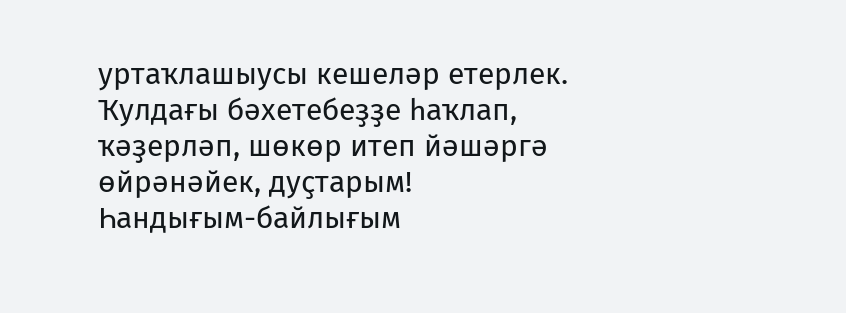уртаҡлашыусы кешеләр етерлек.
Ҡулдағы бәхетебеҙҙе һаҡлап, ҡәҙерләп, шөкөр итеп йәшәргә өйрәнәйек, дуҫтарым!
Һандығым-байлығым